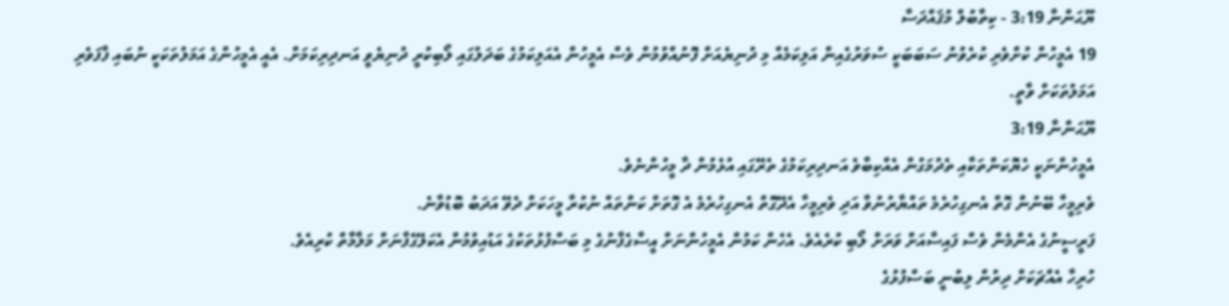ޔޫޙަންނާ 3:19 - ކިތާބުލް މުޤައްދަސާ
19 އެމީހުން ކުށްވެރި ކުރެވުނު ސަބަބަކީ ސުވަރުގެއިން އަލިކަމެއް މި ދުނިޔެއަށް ފޮނުއްވުމުން ވެސް އެމީހުން އެއަލިކަމުގެ ބަދަލުގައި ލޯބިކުރީ ދުނިޔެވީ އަނދިރިކަމަށް. އެއީ އެމީހުންގެ އަމަލުތަކަކީ ނުބައި ފާފަވެރި އަމަލުތަކަށް ވާތީ.
ޔޫޙަންނާ 3:19
އެމީހުންނަކީ ހެޔޮކަންތަކާއި ތެދުމަގުން އެއްކިބާވެ އަނދިރިކަމުގެ ތެރޭގައި އުޅެމުން ދާ މީހުންނެވެ.
ވެރިމީހާ ބޭނުން ގޮތް އެނގިހުރެމެ ތައްޔާރުނުވާ އަދި ވެރިމީހާ އެދޭގޮތް އެނގިހުރެމެ އެ ގޮތަށް ކަންތައް ނުކުރާ މީހަކަށް ދެވޭ އަދަބު ބޮޑުވާނެ.
ފަރީސީނުގެ އެންމެން ވެސް ފައިސާއަށް ވަރަށް ލޯބި ކުރެއެވެ. އެހެން ކަމުން އެމީހުންނަށް އީސާގެފާނުގެ މި ބަސްފުޅުތަކުގެ އަޑުއިވުމުން އެކަލޭގެފާނަށް މަލާމާތް ކުރިއެވެ.
ހުރިހާ އެއްޗަކަށް ދިރުން ލިބުނީ ބަސްފުޅުގެ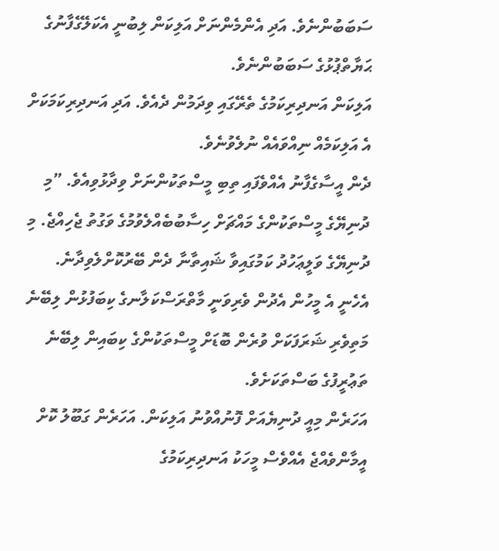ސަބަބުންނެވެ. އަދި އެންމެންނަށް އަލިކަން ލިބުނީ އެކަލޭގެފާނުގެ ޙަޔާތްޕުޅުގެ ސަބަބުންނެވެ.
އަލިކަން އަނދިރިކަމުގެ ތެރޭގައި ވިދަމުން ދެއެވެ. އަދި އަނދިރިކަމަކަށް އެ އަލިކަމެއް ނިއްވައެއް ނުލެވުނެވެ.
ދެން އީސާގެފާނު އެއްވެފައި ތިބި މީސްތަކުންނަށް ވިދާޅުވިއެވެ. ”މި ދުނިޔޭގެ މީސްތަކުންގެ މައްޗަށް ހިސާބުބެއްލެވުމުގެ ވަގުތު ޖެހިއްޖެ. މި ދުނިޔޭގެ ވަލީޢަހުދު ކަމުގައިވާ ޝައިތާނާ ދެން ބޭރުކޮށްލެވިދާނެ.
އެހެނީ އެ މީހުން އެދުން ވެރިވަނީ މާތްރަސްކަލާނގެ ކިބަފުޅުން ލިބޭނެ މަތިވެރި ޝަރަފަކަށް ވުރެން ބޮޑަށް މީސްތަކުންގެ ކިބައިން ލިބޭނެ ތަޢުރީފުގެ ބަސްތަކަށެވެ.
އަހަރެން މިއީ ދުނިޔެއަށް ފޮނުއްވުނު އަލިކަން. އަހަރެން ގަބޫލު ކޮށް އީމާންވެއްޖެ އެއްވެސް މީހަކު އަނދިރިކަމުގެ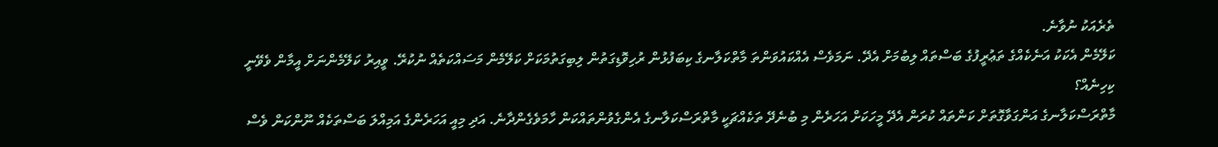ތެރެއަކު ނުވާނެ.
ކަލޭމެން އެކަކު އަނެކެއްގެ ތަޢުރީފުގެ ބަސްތައް ލިބުމަށް އެދޭ. ނަމަވެސް އެއްކައުވަންތަ މާތްކަލާނގެ ކިބަފުޅުން ރުހިވޮޑިގަތުން ލިބިގަތުމަކަށް ކަލޭމެން މަސައްކަތެއް ނުކުރޭ. ވީއިރު ކަލޭމެންނަށް އީމާން ވެވޭނީ ކިހިނެއް؟
މާތްރަސްކަލާނގެ އަންގަވާގޮތަށް ކަންތައް ކުރަން އެދޭ މީހަކަށް އަހަރެން މި ބުނެދޭ ތަކެއްޗަކީ މާތްރަސްކަލާނގެ އެންގެވުންތައްކަން ހާމަވެގެންދާނެ. އަދި މިއީ އަހަރެންގެ އަމިއްލަ ބަސްތަކެއް ނޫންކަން ވެސް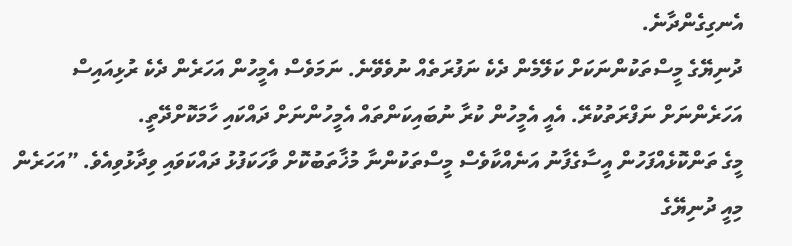އެނގިގެންދާނެ.
ދުނިޔޭގެ މީސްތަކުންނަކަށް ކަލޭމެން ދެކެ ނަފުރަތެއް ނުވެވޭނެ. ނަމަވެސް އެމީހުން އަހަރެން ދެކެ ރުޅިއައިސް އަހަރެންނަށް ނަފްރަތުކުރޭ. އެއީ އެމީހުން ކުރާ ނުބައިކަންތައް އެމީހުންނަށް ދައްކައި ހާމަކޮށްދޭތީ.
މީގެ ތަންކޮޅެއްފަހުން އީސާގެފާނު އަނެއްކާވެސް މީސްތަކުންނާ މުޚާތަބުކޮށް ވާހަކަފުޅު ދައްކަވައި ވިދާޅުވިއެވެ. ”އަހަރެން މިއީ ދުނިޔޭގެ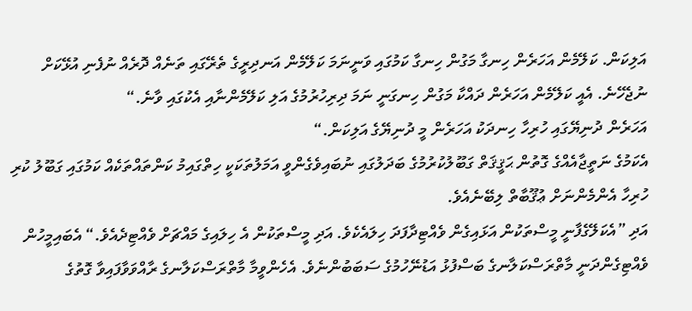އަލިކަން. ކަލޭމެން އަހަރެން ހިނގާ މަގުން ހިނގާ ކަމުގައި ވަނީނަމަ ކަލޭމެން އަނދިރީގެ ތެރޭގައި ތަނެއް ދޮރެއް ނުފެނި އުޅޭކަށް ނުޖެހޭނެ. އެއީ ކަލޭމެން އަހަރެން ދައްކާ މަގުން ހިނގަނީ ނަމަ ދިރިހުރުމުގެ އަލި ކަލޭމެންނާއި އެކުގައި ވާނެ.“
އަހަރެން ދުނިޔޭގައި ހުރިހާ ހިނދަކު އަހަރެން މީ ދުނިޔޭގެ އަލިކަން.“
އެކަމުގެ ނަތީޖާއެއްގެ ގޮތުން ޙަޤީޤަތް ގަބޫލުކުރުމުގެ ބަދަލުގައި ނުބައިވެގެންވީ އަމަލުތަކަކީ ހިތްގައިމު ކަންތައްތަކެއް ކަމުގައި ގަބޫލު ކުރި ހުރިހާ އެންމެންނަށް ޢުޤޫބާތް ލިބޭނެއެވެ.
އަދި ”އެކަލޭގެފާނީ މީސްތަކުން އަޅައިގެން ވެއްޓިދާފަދަ ހިލައެކެވެ. އަދި މީސްތަކުން އެ ހިލައިގެ މައްޗަށް ވެއްޓިދެއެވެ.“ އެބައިމީހުން ވެއްޓިގެންދަނީ މާތްރަސްކަލާނގެ ބަސްފުޅު އަޑުނޭހުމުގެ ސަބަބުންނެވެ. އެހެންވީމާ މާތްރަސްކަލާނގެ ރާއްވަވާފައިވާ ގޮތުގެ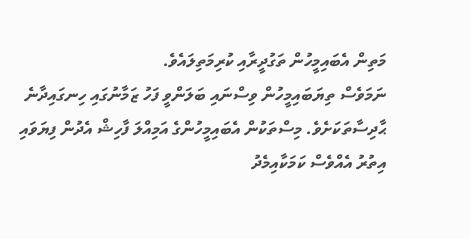މަތިން އެބައިމީހުން ތަގުދީރާއި ކުރިމަތިލައެވެ.
ނަމަވެސް ތިޔަބައިމީހުން ވިސްނައި ބަލަންވީ ފަހު ޒަމާނުގައި ހިނގައިދާނެ ޙާދިސާތަކަށެވެ. މިސްތަކުން އެބައިމީހުންގެ އަމިއްލަ ފާހިޝް އެދުން ފިޔަވައި އިތުރު އެއްވެސް ކަމަކާއިމެދު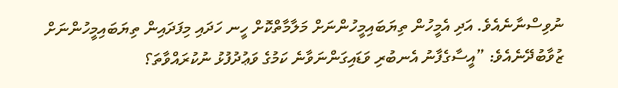ނުވިސްނާނެއެވެ. އަދި އެމީހުން ތިޔަބައިމީހުންނަށް މަލާމާތްކޮށް ހީނ ހަދައި މިފަދައިން ތިޔަބައިމީހުންނަށް ޒުވާބުދޭނެއެވެ: ”އީސާގެފާނު އެނބުރި ވަޑައިގަންނަވާނެ ކަމުގެ ވަޢުދުފުޅު ނުކުރައްވާތަ؟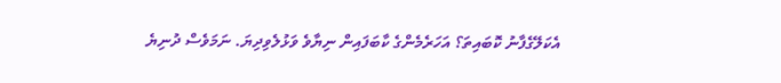އެކަލޭގެފާނު ކޮބައިތަ؟ އަހަރެމެންގެ ކާބަފައިން ނިޔާވެ ވަޅުލެވިދިޔަ. ނަމަވެސް ދުނިޔެ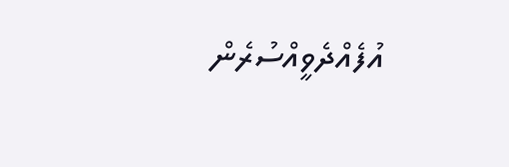އުފެއްދެވީއްސުރެން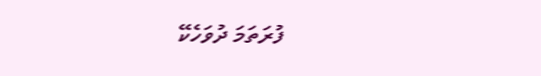ފުރަތަމަ ދުވަހެކޭ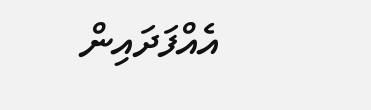އެއްފަދައިން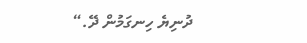ދުނިޔެ ހިނގަމުން ދޭ.“